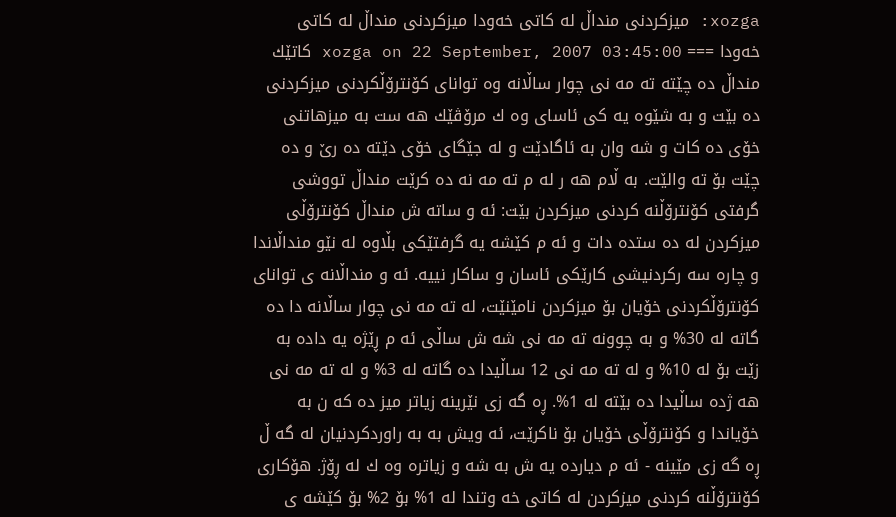xozga: میزكردنی منداڵ له كاتی خه‌ودا میزكردنی منداڵ له كاتی خه‌ودا === xozga on 22 September, 2007 03:45:00 كاتێك منداڵ ده چێته ته مه نی چوار ساڵانه وه توانای كۆنترۆڵكردنی میزكردنی ده بێت و به شێوه یه كی ئاسای وه ك مرۆڤێك هه ست به میزهاتنی خۆی ده كات و شه وان به ئاگادێت و له جێگای خۆی دێته ده رێ و ده چێت بۆ ته والێت. به ڵام هه ر له م ته مه نه ده كرێت منداڵ تووشی گرفتی كۆنترۆڵنه كردنی میزكردن بێت: ئه و ساته ش منداڵ کۆنترۆڵی میزکردن له ده ستده دات و ئه م كێشه یه گرفتێكی بڵاوه له نێو منداڵاندا و چاره سه ركردنیشی كارێكی ئاسان و ساكار نییه. ئه و منداڵانه ی توانای كۆنترۆڵكردنی خۆیان بۆ میزكردن نامێنێت، له ته مه نی چوار ساڵانه دا ده گاته له 30% و به چوونه ته مه نی شه ش ساڵی ئه م ڕێژه یه داده به زێت بۆ له 10% و له ته مه نی 12 ساڵیدا ده گاته له 3% و له ته مه نی هه ژده ساڵیدا ده بێته له 1%. ڕه گه زی نێرینه زیاتر میز ده كه ن به خۆیاندا و كۆنترۆڵی خۆیان بۆ ناكرێت، ئه ویش به به راوردكردنیان له گه ڵ ڕه گه زی مێینه - ئه م دیارده یه ش به شه و زیاتره وه ك له ڕۆژ. هۆکاری كۆنترۆڵنه كردنی میزكردن له كاتی خه وتندا له 1% بۆ 2% بۆ كێشه ی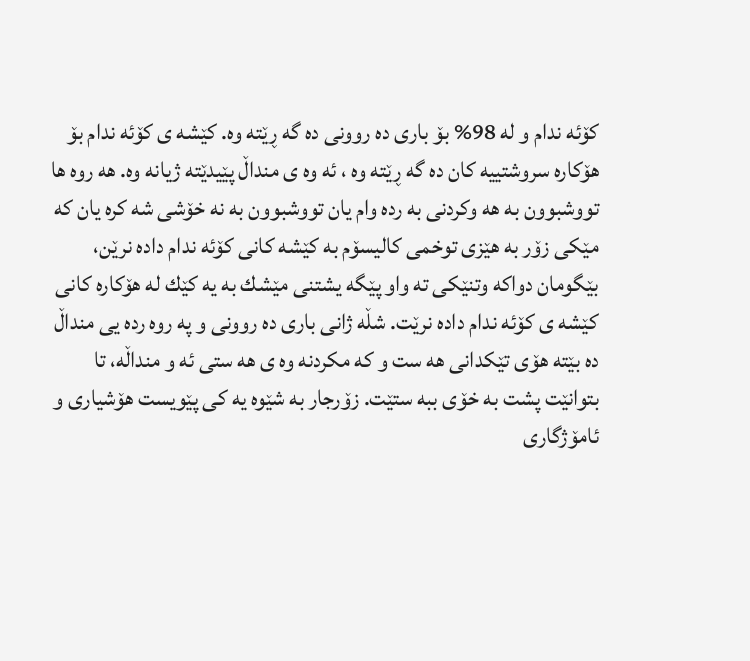كۆئه ندام و له 98% بۆ باری ده روونی ده گه ڕێته وه. كێشه ی كۆئه ندام بۆ هۆکاره سروشتییه کان ده گه ڕێته وه ، ئه وه ی منداڵ پێیدێته ژیانه وه. هه روه ها تووشبوون به هه وكردنی به رده وام یان تووشبوون به نه خۆشی شه كره یان كه مێكی زۆر به هێزی توخمی كالیسۆم به کێشه کانی کۆئه ندام داده نرێن، بێگومان دواكه وتنێكی ته واو پێگه یشتنی مێشك به یه كێك له هۆکاره کانی کێشه ی کۆئه ندام داده نرێت. شڵه ژانی باری ده روونی و په روه رده یی منداڵ ده بێته هۆی تێكدانی هه ست و كه مكردنه وه ی هه ستی ئه و منداڵه، تا بتوانێت پشت به خۆی ببه ستێت. زۆرجار به شێوه یه كی پێویست هۆشیاری و ئامۆژگاری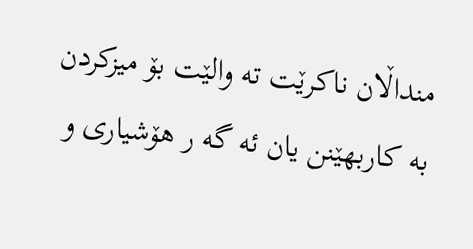منداڵان ناكرێت ته والێت بۆ میزكردن به كاربهێنن یان ئه گه ر هۆشیاری و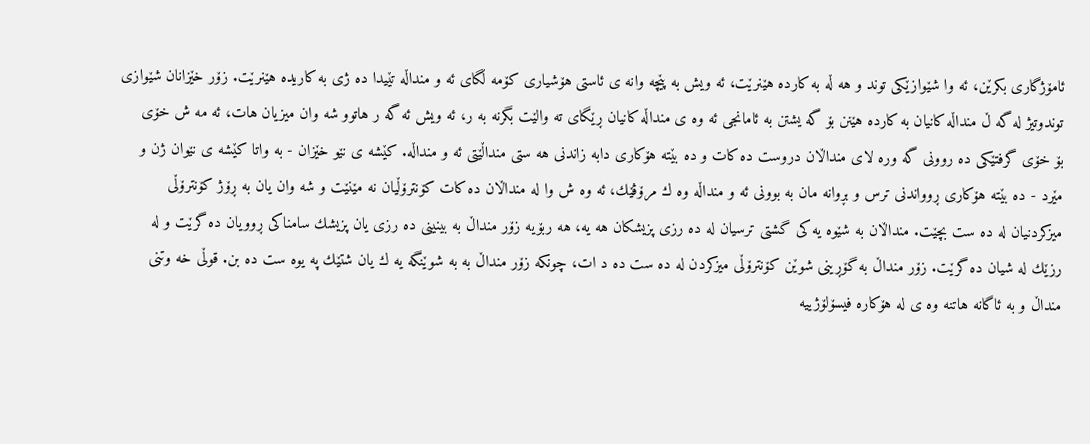ئامۆژگاری بكرێن، ئه وا شێوازێكی توند و هه ڵه به كارده هێنرێت، ئه ویش به پێچه وانه ی ئاستی هۆشیاری كۆمه ڵگای ئه و منداڵه تێیدا ده ژی به كاریده هێنرێت. زۆر خێزانان شێوازی توندوتیژ له گه ڵ منداڵه كانیان به كارده هێنن بۆ گه یشتن به ئامانجی ئه وه ی منداڵه كانیان ڕێگای ته والێت بگرنه به ر، ئه ویش ئه گه ر هاتوو شه وان میزیان هات، ئه مه ش خۆی بۆ خۆی گرفتێكی ده روونی گه وره لای منداڵان دروست ده كات و ده بێته هۆکاری دابه زاندنی هه ستی منداڵێتی ئه و منداڵه. كێشه ی نێو خێزان - به واتا كێشه ی نێوان ژن و مێرد - ده بێته هۆکاری ڕوواندنی ترس و بڕوانه مان به بوونی ئه و منداڵه وه ك مرۆڤێك، ئه وه ش وا له منداڵان ده كات كۆنترۆڵیان نه مێنێت و شه وان یان به ڕۆژ كۆنترۆڵی میزكردنیان له ده ست بچێت. منداڵان به شێوه یه كی گشتی ترسیان له ده رزی پزیشكان هه یه، هه ربۆیه زۆر منداڵ به بینینی ده رزی یان پزیشك سامناكی ڕوویان ده گرێت و له رزێك له شیان ده گرێت. زۆر منداڵ به گۆڕینی شوێن كۆنترۆڵی میزكردن له ده ست ده د ات، چونكه زۆر منداڵ به به شوێنگه یه ك یان شتێك په یوه ست ده بن. قوڵی خه وتنی منداڵ و به ئاگانه هاتنه وه ی له هۆكاره فیسۆلۆژییه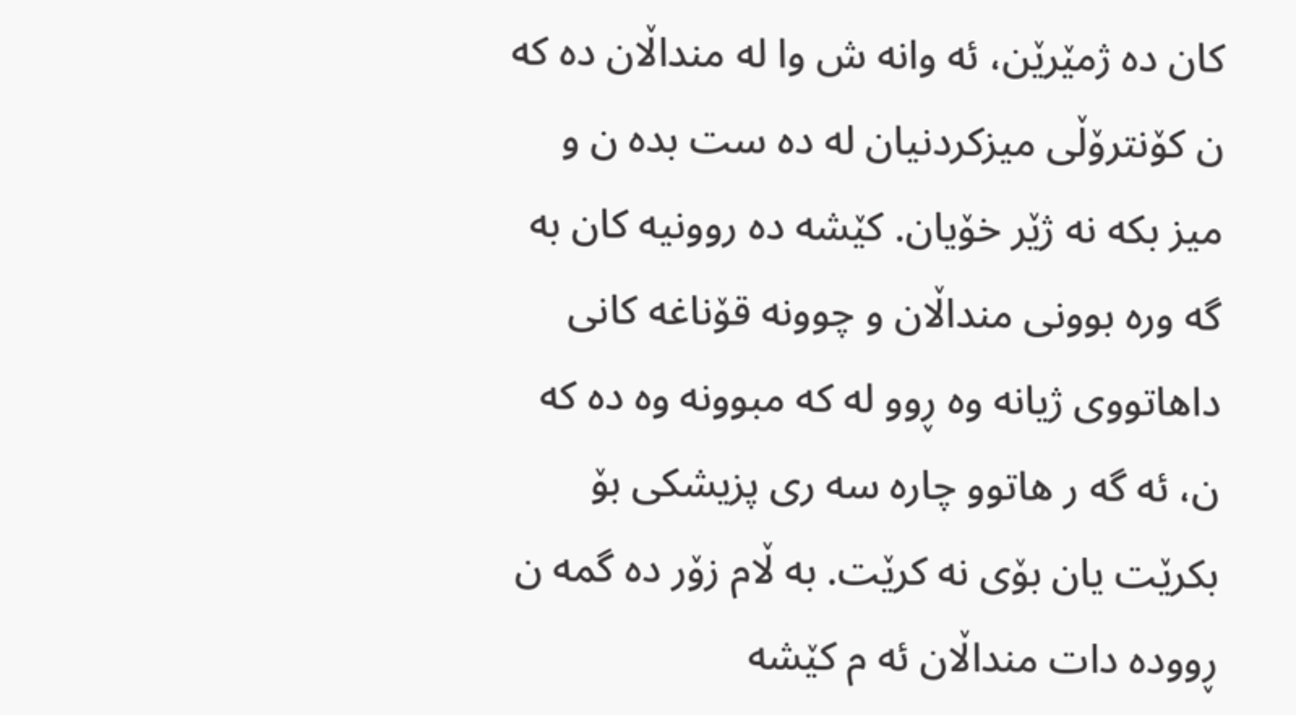كان ده ژمێرێن، ئه وانه ش وا له منداڵان ده كه ن كۆنترۆڵی میزكردنیان له ده ست بده ن و میز بكه نه ژێر خۆیان. كێشه ده روونیه كان به گه وره بوونی منداڵان و چوونه قۆناغه كانی داهاتووی ژیانه وه ڕوو له كه مبوونه وه ده كه ن، ئه گه ر هاتوو چاره سه ری پزیشكی بۆ بكرێت یان بۆی نه كرێت. به ڵام زۆر ده گمه ن ڕووده دات منداڵان ئه م كێشه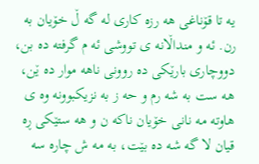یه تا قۆناغی هه رزه كاری له گه ڵ خۆیان به رن. ئه و منداڵانه ی تووشی ئه م گرفته ده بن، دووچاری بارێكی ده روونی ناهه موار ده ێن، هه ست به شه رم و حه ز به نزیكبوونه وه ی هاوته مه نانی خۆیان ناكه ن و هه ستێكی ڕه قیان لا گه شه ده بێت، به مه ش چاره سه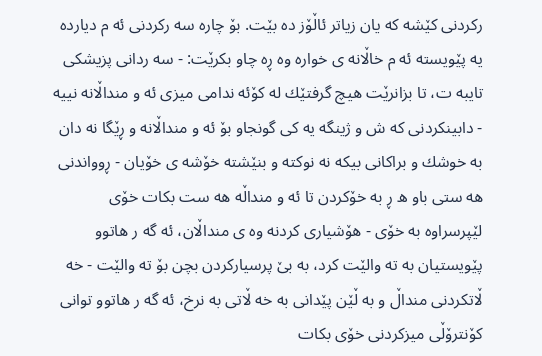ركردنی كێشه كه یان زیاتر ئاڵۆز ده بێت. بۆ چاره سه ركردنی ئه م دیارده یه پێویسته ئه م خاڵانه ی خواره وه ڕه چاو بكرێت: - سه ردانی پزیشكی تایبه ت، تا بزانرێت هیچ گرفتێك له كۆئه ندامی میزی ئه و منداڵانه نییه - دابینكردنی كه ش و ژینگه یه كی گونجاو بۆ ئه و منداڵانه و ڕێگا نه دان به خوشك و براكانی بیكه نه نوكته و بنێشته خۆشه ی خۆیان - ڕوواندنی هه ستی باو ه ڕ به خۆكردن تا ئه و منداڵه هه ست بكات خۆی لێپرسراوه به خۆی - هۆشیاری كردنه وه ی منداڵان، ئه گه ر هاتوو پێویستیان به ته والێت كرد، به بێ پرسیاركردن بچن بۆ ته والێت - خه ڵاتكردنی منداڵ و به ڵێن پێدانی به خه ڵاتی به نرخ، ئه گه ر هاتوو توانی كۆنترۆڵی میزكردنی خۆی بكات